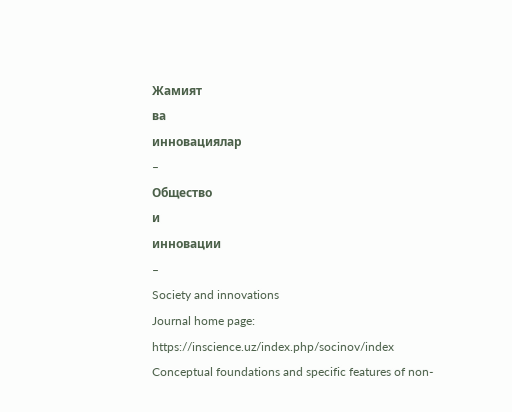Жамият
ва
инновациялар
–
Общество
и
инновации
–
Society and innovations
Journal home page:
https://inscience.uz/index.php/socinov/index
Conceptual foundations and specific features of non-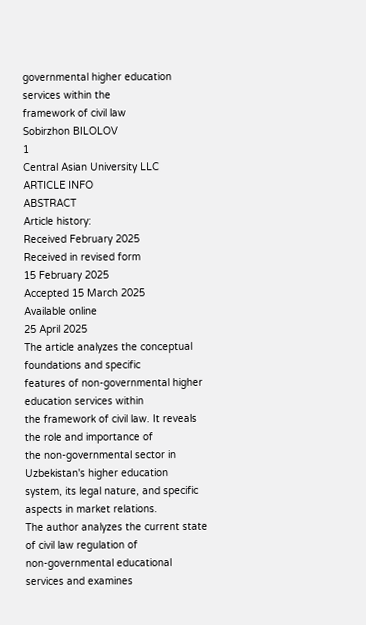governmental higher education services within the
framework of civil law
Sobirzhon BILOLOV
1
Central Asian University LLC
ARTICLE INFO
ABSTRACT
Article history:
Received February 2025
Received in revised form
15 February 2025
Accepted 15 March 2025
Available online
25 April 2025
The article analyzes the conceptual foundations and specific
features of non-governmental higher education services within
the framework of civil law. It reveals the role and importance of
the non-governmental sector in Uzbekistan's higher education
system, its legal nature, and specific aspects in market relations.
The author analyzes the current state of civil law regulation of
non-governmental educational services and examines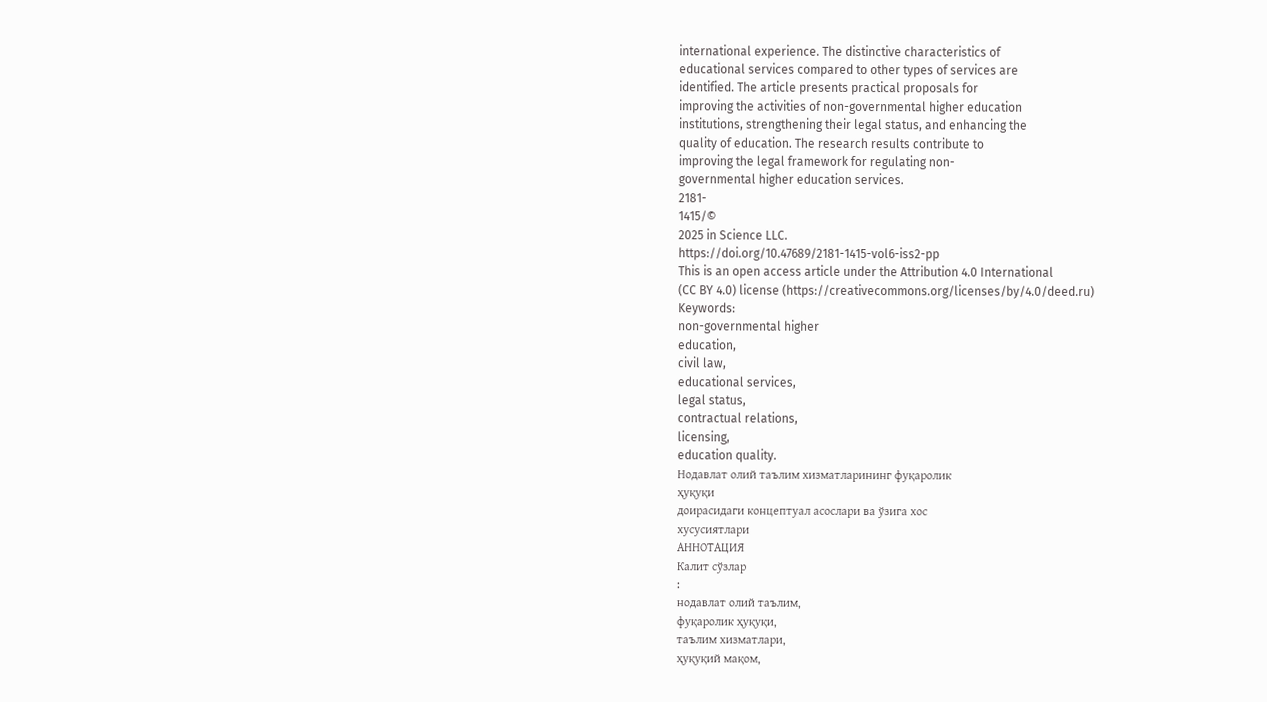international experience. The distinctive characteristics of
educational services compared to other types of services are
identified. The article presents practical proposals for
improving the activities of non-governmental higher education
institutions, strengthening their legal status, and enhancing the
quality of education. The research results contribute to
improving the legal framework for regulating non-
governmental higher education services.
2181-
1415/©
2025 in Science LLC.
https://doi.org/10.47689/2181-1415-vol6-iss2-pp
This is an open access article under the Attribution 4.0 International
(CC BY 4.0) license (https://creativecommons.org/licenses/by/4.0/deed.ru)
Keywords:
non-governmental higher
education,
civil law,
educational services,
legal status,
contractual relations,
licensing,
education quality.
Нодавлат олий таълим хизматларининг фуқаролик
ҳуқуқи
доирасидаги концептуал асослари ва ўзига хос
хусусиятлари
АННОТАЦИЯ
Калит сўзлар
:
нодавлат олий таълим,
фуқаролик ҳуқуқи,
таълим хизматлари,
ҳуқуқий мақом,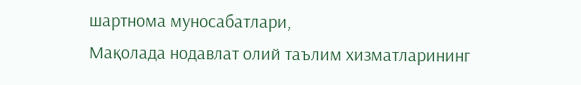шартнома муносабатлари,
Мақолада нодавлат олий таълим хизматларининг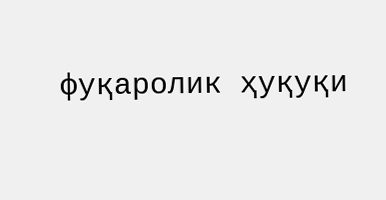фуқаролик ҳуқуқи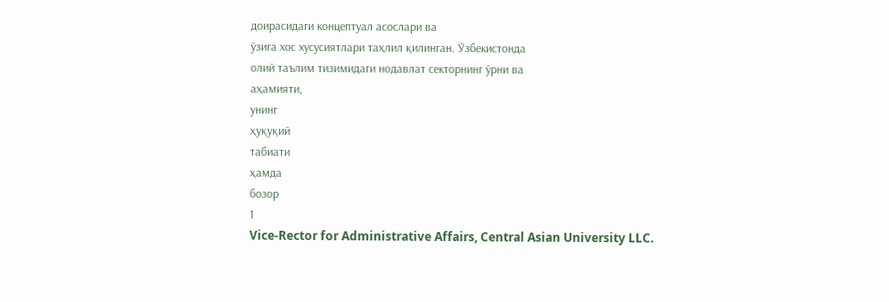доирасидаги концептуал асослари ва
ўзига хос хусусиятлари таҳлил қилинган. Ўзбекистонда
олий таълим тизимидаги нодавлат секторнинг ўрни ва
аҳамияти,
унинг
ҳуқуқий
табиати
ҳамда
бозор
1
Vice-Rector for Administrative Affairs, Central Asian University LLC.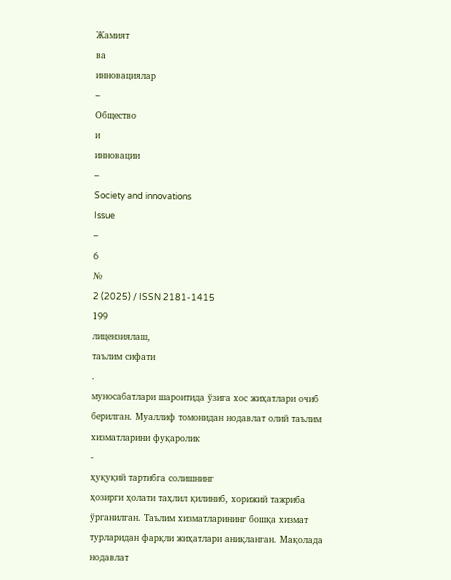Жамият
ва
инновациялар
–
Общество
и
инновации
–
Society and innovations
Issue
–
6
№
2 (2025) / ISSN 2181-1415
199
лицензиялаш,
таълим сифати
.
муносабатлари шароитида ўзига хос жиҳатлари очиб
берилган. Муаллиф томонидан нодавлат олий таълим
хизматларини фуқаролик
-
ҳуқуқий тартибга солишнинг
ҳозирги ҳолати таҳлил қилиниб, хорижий тажриба
ўрганилган. Таълим хизматларининг бошқа хизмат
турларидан фарқли жиҳатлари аниқланган. Мақолада
нодавлат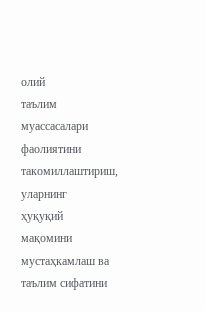олий
таълим
муассасалари
фаолиятини
такомиллаштириш,
уларнинг
ҳуқуқий
мақомини
мустаҳкамлаш ва таълим сифатини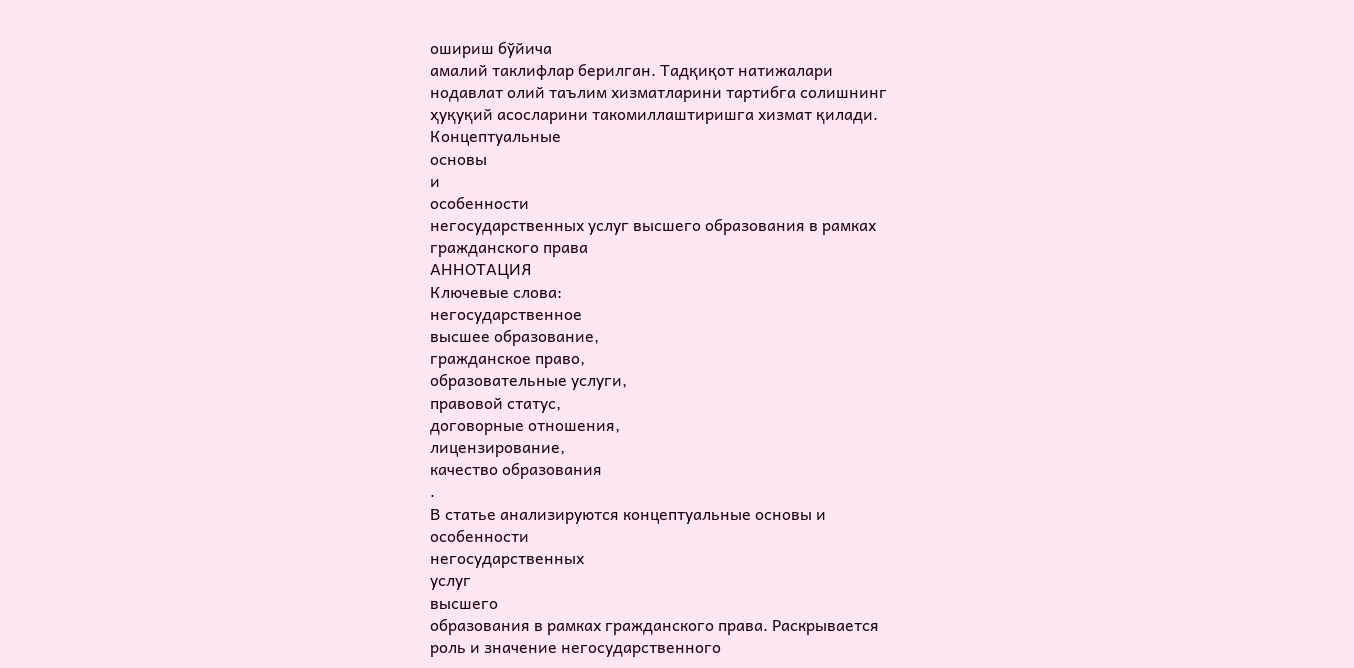ошириш бўйича
амалий таклифлар берилган. Тадқиқот натижалари
нодавлат олий таълим хизматларини тартибга солишнинг
ҳуқуқий асосларини такомиллаштиришга хизмат қилади.
Концептуальные
основы
и
особенности
негосударственных услуг высшего образования в рамках
гражданского права
АННОТАЦИЯ
Ключевые слова:
негосударственное
высшее образование,
гражданское право,
образовательные услуги,
правовой статус,
договорные отношения,
лицензирование,
качество образования
.
В статье анализируются концептуальные основы и
особенности
негосударственных
услуг
высшего
образования в рамках гражданского права. Раскрывается
роль и значение негосударственного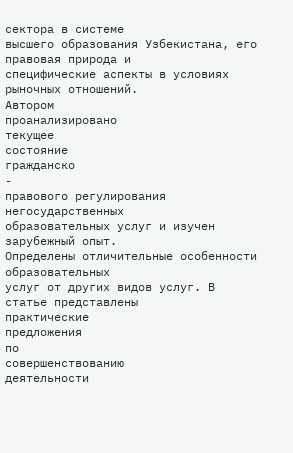сектора в системе
высшего образования Узбекистана, его правовая природа и
специфические аспекты в условиях рыночных отношений.
Автором
проанализировано
текущее
состояние
гражданско
-
правового регулирования негосударственных
образовательных услуг и изучен зарубежный опыт.
Определены отличительные особенности образовательных
услуг от других видов услуг. В статье представлены
практические
предложения
по
совершенствованию
деятельности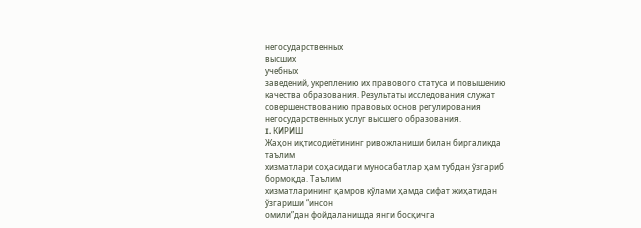негосударственных
высших
учебных
заведений, укреплению их правового статуса и повышению
качества образования. Результаты исследования служат
совершенствованию правовых основ регулирования
негосударственных услуг высшего образования.
I. КИРИШ
Жаҳон иқтисодиётининг ривожланиши билан биргаликда таълим
хизматлари соҳасидаги муносабатлар ҳам тубдан ўзгариб бормоқда. Таълим
хизматларининг қамров кўлами ҳамда сифат жиҳатидан ўзгариши “инсон
омили”дан фойдаланишда янги босқичга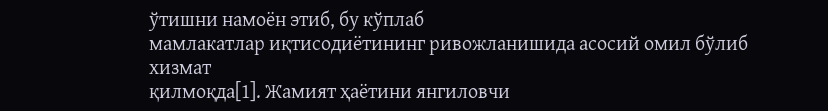ўтишни намоён этиб, бу кўплаб
мамлакатлар иқтисодиётининг ривожланишида асосий омил бўлиб хизмат
қилмоқда[1]. Жамият ҳаётини янгиловчи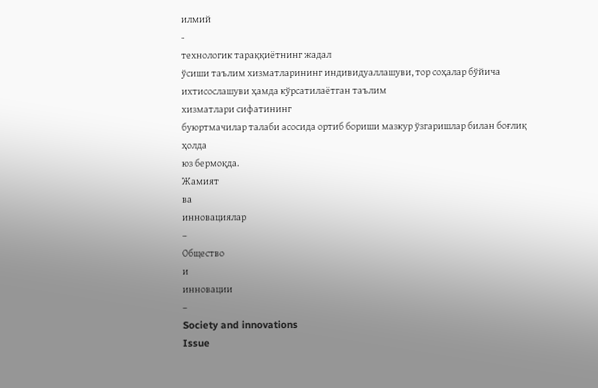илмий
-
технологик тараққиётнинг жадал
ўсиши таълим хизматларининг индивидуаллашуви, тор соҳалар бўйича
ихтисослашуви ҳамда кўрсатилаётган таълим
хизматлари сифатининг
буюртмачилар талаби асосида ортиб бориши мазкур ўзгаришлар билан боғлиқ
ҳолда
юз бермоқда.
Жамият
ва
инновациялар
–
Общество
и
инновации
–
Society and innovations
Issue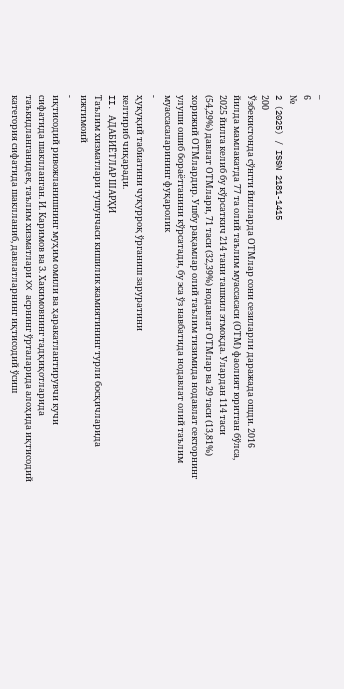–
6
№
2 (2025) / ISSN 2181-1415
200
Ўзбекистонда сўнгги йилларда ОТМлар сони сезиларли даражада ошди. 2016
йилда мамлакатда 77 та олий таълим муассасаси (ОТМ) фаолият юритган бўлса,
2025 йилга келиб бу кўрсаткич 214 тани ташкил этмоқда. Улардан 114 таси
(54,29%) давлат ОТМлари, 71 таси (32,39%) нодавлат ОТМлар ва 29 таси (13,81%)
хорижий ОТМлардир. Ушбу рақамлар олий таълим тизимида нодавлат секторнинг
улуши ошиб бораётганини кўрсатади, бу эса ўз навбатида нодавлат олий таълим
муассасаларининг фуқаролик
-
ҳуқуқий табиатини чуқурроқ ўрганиш заруратини
келтириб чиқаради.
II. АДАБИЁТЛАР ШАРҲИ
Таълим хизматлари тушунчаси кишилик жамиятининг турли босқичларида
ижтимоий
-
иқтисодий ривожланишнинг муҳим омили ва ҳаракатлантирувчи кучи
сифатида шаклланган. И. Каримов ва З. Хакимовнинг тадқиқотларида
таъкидланганидек, таълим хизматлари XX асрнинг ўрталарида алоҳида иқтисодий
категория сифатида шаклланиб, давлатларнинг иқтисодий ўсиш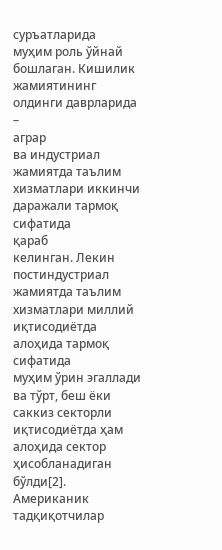суръатларида
муҳим роль ўйнай бошлаган. Кишилик жамиятининг олдинги даврларида –
аграр
ва индустриал жамиятда таълим хизматлари иккинчи даражали тармоқ сифатида
қараб
келинган. Лекин постиндустриал жамиятда таълим хизматлари миллий
иқтисодиётда алоҳида тармоқ сифатида
муҳим ўрин эгаллади ва тўрт, беш ёки
саккиз секторли иқтисодиётда ҳам алоҳида сектор ҳисобланадиган бўлди[2].
Американик тадқиқотчилар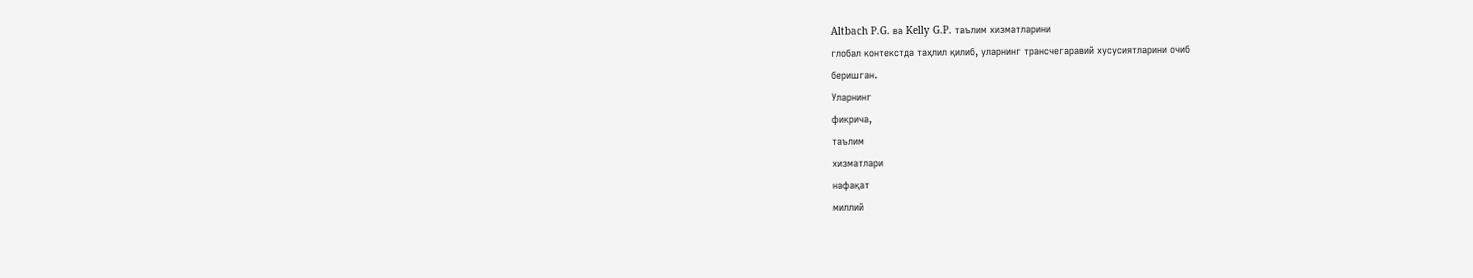Altbach P.G. ва Kelly G.P. таълим хизматларини
глобал контекстда таҳлил қилиб, уларнинг трансчегаравий хусусиятларини очиб
беришган.
Уларнинг
фикрича,
таълим
хизматлари
нафақат
миллий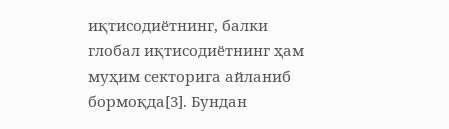иқтисодиётнинг, балки глобал иқтисодиётнинг ҳам муҳим секторига айланиб
бормоқда[3]. Бундан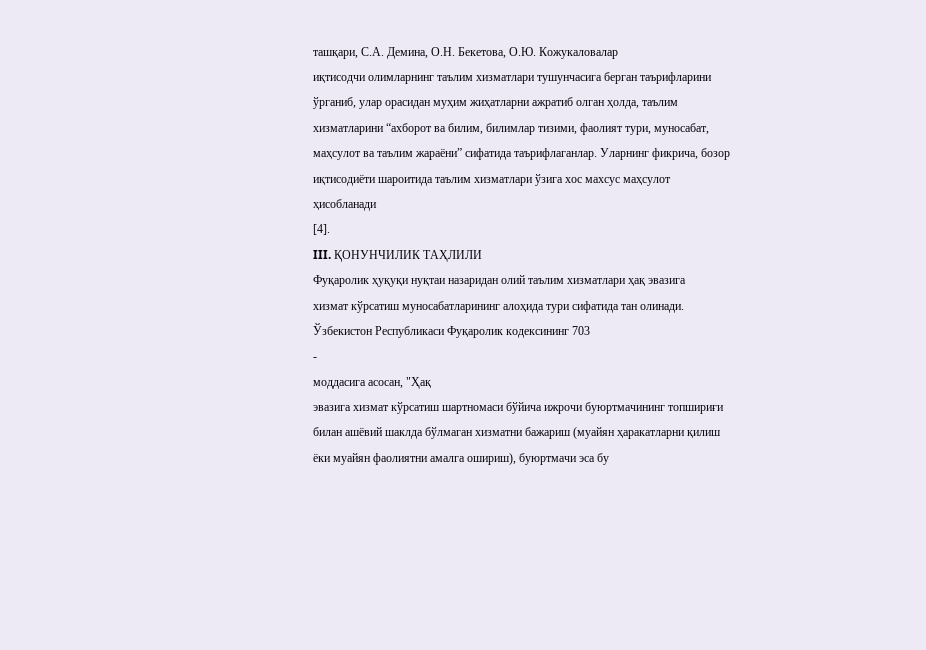ташқари, С.А. Демина, О.Н. Бекетова, О.Ю. Кожукаловалар
иқтисодчи олимларнинг таълим хизматлари тушунчасига берган таърифларини
ўрганиб, улар орасидан муҳим жиҳатларни ажратиб олган ҳолда, таълим
хизматларини “ахборот ва билим, билимлар тизими, фаолият тури, муносабат,
маҳсулот ва таълим жараёни” сифатида таърифлаганлар. Уларнинг фикрича, бозор
иқтисодиёти шароитида таълим хизматлари ўзига хос махсус маҳсулот
ҳисобланади
[4].
III. ҚОНУНЧИЛИК ТАҲЛИЛИ
Фуқаролик ҳуқуқи нуқтаи назаридан олий таълим хизматлари ҳақ эвазига
хизмат кўрсатиш муносабатларининг алоҳида тури сифатида тан олинади.
Ўзбекистон Республикаси Фуқаролик кодексининг 703
-
моддасига асосан, "Ҳақ
эвазига хизмат кўрсатиш шартномаси бўйича ижрочи буюртмачининг топшириғи
билан ашёвий шаклда бўлмаган хизматни бажариш (муайян ҳаракатларни қилиш
ёки муайян фаолиятни амалга ошириш), буюртмачи эса бу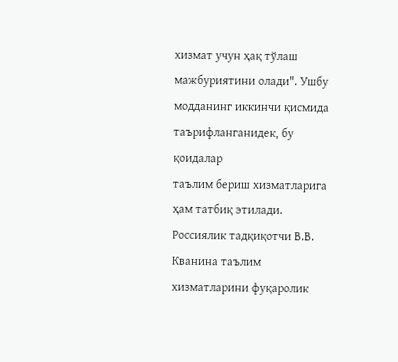хизмат учун ҳақ тўлаш
мажбуриятини олади". Ушбу модданинг иккинчи қисмида таърифланганидек, бу
қоидалар
таълим бериш хизматларига ҳам татбиқ этилади.
Россиялик тадқиқотчи В.В. Кванина таълим хизматларини фуқаролик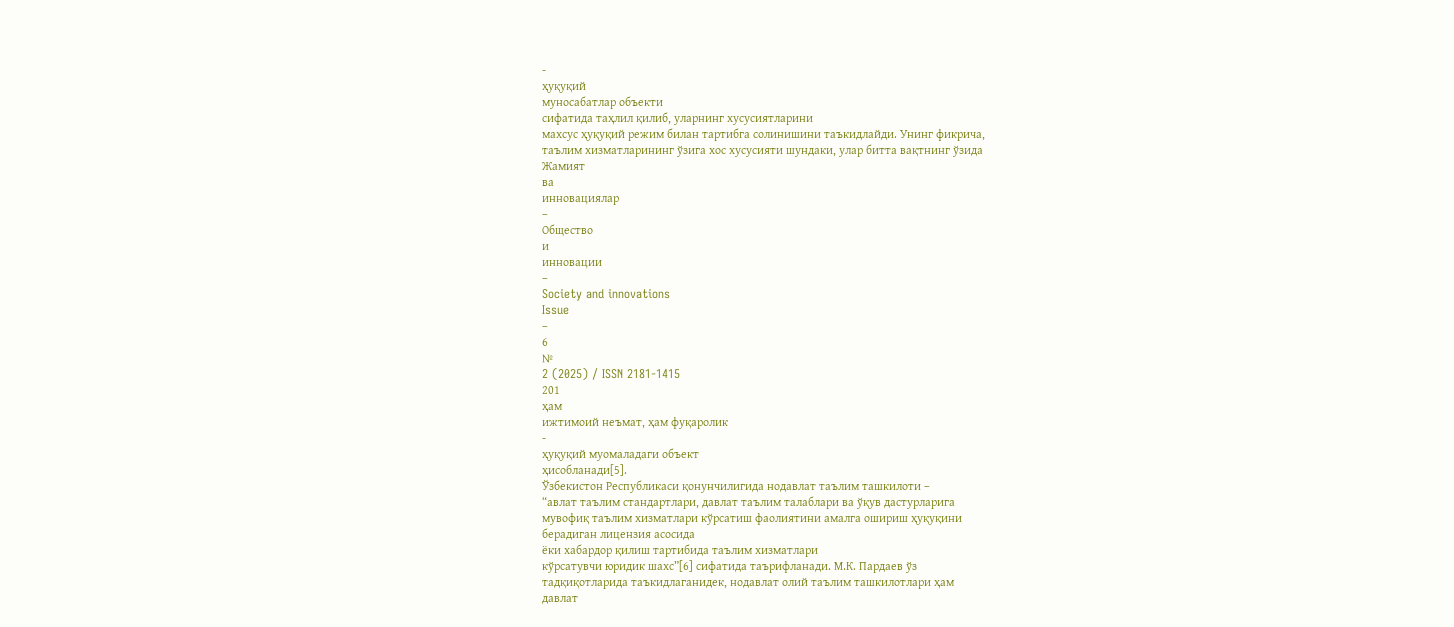-
ҳуқуқий
муносабатлар объекти
сифатида таҳлил қилиб, уларнинг хусусиятларини
махсус ҳуқуқий режим билан тартибга солинишини таъкидлайди. Унинг фикрича,
таълим хизматларининг ўзига хос хусусияти шундаки, улар битта вақтнинг ўзида
Жамият
ва
инновациялар
–
Общество
и
инновации
–
Society and innovations
Issue
–
6
№
2 (2025) / ISSN 2181-1415
201
ҳам
ижтимоий неъмат, ҳам фуқаролик
-
ҳуқуқий муомаладаги объект
ҳисобланади[5].
Ўзбекистон Республикаси қонунчилигида нодавлат таълим ташкилоти –
“авлат таълим стандартлари, давлат таълим талаблари ва ўқув дастурларига
мувофиқ таълим хизматлари кўрсатиш фаолиятини амалга ошириш ҳуқуқини
берадиган лицензия асосида
ёки хабардор қилиш тартибида таълим хизматлари
кўрсатувчи юридик шахс”[6] сифатида таърифланади. М.К. Пардаев ўз
тадқиқотларида таъкидлаганидек, нодавлат олий таълим ташкилотлари ҳам
давлат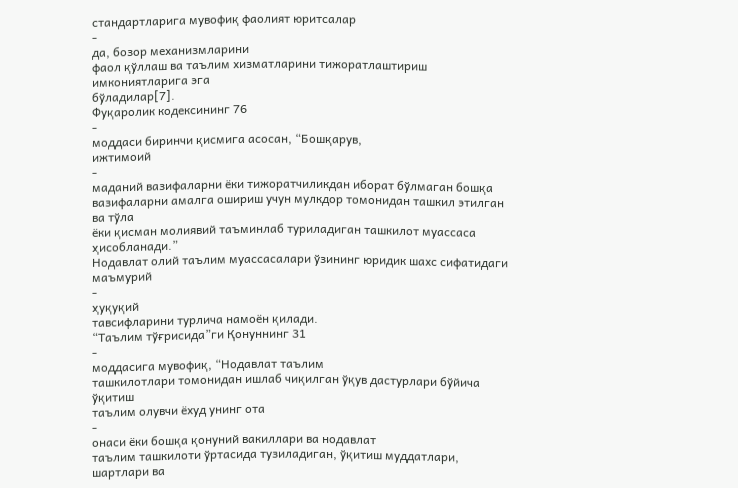стандартларига мувофиқ фаолият юритсалар
-
да, бозор механизмларини
фаол қўллаш ва таълим хизматларини тижоратлаштириш имкониятларига эга
бўладилар[7].
Фуқаролик кодексининг 76
-
моддаси биринчи қисмига асосан, “Бошқарув,
ижтимоий
-
маданий вазифаларни ёки тижоратчиликдан иборат бўлмаган бошқа
вазифаларни амалга ошириш учун мулкдор томонидан ташкил этилган ва тўла
ёки қисман молиявий таъминлаб туриладиган ташкилот муассаса ҳисобланади.”
Нодавлат олий таълим муассасалари ўзининг юридик шахс сифатидаги маъмурий
-
ҳуқуқий
тавсифларини турлича намоён қилади.
“Таълим тўғрисида”ги Қонуннинг 31
-
моддасига мувофиқ, “Нодавлат таълим
ташкилотлари томонидан ишлаб чиқилган ўқув дастурлари бўйича ўқитиш
таълим олувчи ёхуд унинг ота
-
онаси ёки бошқа қонуний вакиллари ва нодавлат
таълим ташкилоти ўртасида тузиладиган, ўқитиш муддатлари, шартлари ва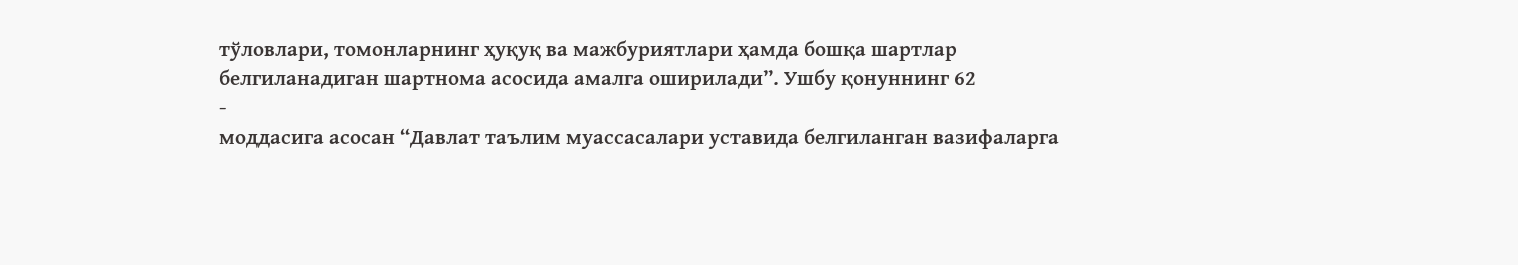тўловлари, томонларнинг ҳуқуқ ва мажбуриятлари ҳамда бошқа шартлар
белгиланадиган шартнома асосида амалга оширилади”. Ушбу қонуннинг 62
-
моддасига асосан “Давлат таълим муассасалари уставида белгиланган вазифаларга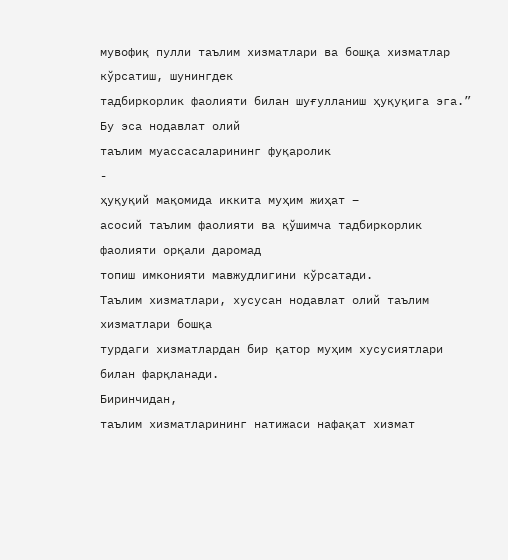мувофиқ пулли таълим хизматлари ва бошқа хизматлар кўрсатиш, шунингдек
тадбиркорлик фаолияти билан шуғулланиш ҳуқуқига эга.” Бу эса нодавлат олий
таълим муассасаларининг фуқаролик
-
ҳуқуқий мақомида иккита муҳим жиҳат –
асосий таълим фаолияти ва қўшимча тадбиркорлик фаолияти орқали даромад
топиш имконияти мавжудлигини кўрсатади.
Таълим хизматлари, хусусан нодавлат олий таълим хизматлари бошқа
турдаги хизматлардан бир қатор муҳим хусусиятлари билан фарқланади.
Биринчидан,
таълим хизматларининг натижаси нафақат хизмат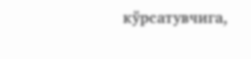кўрсатувчига,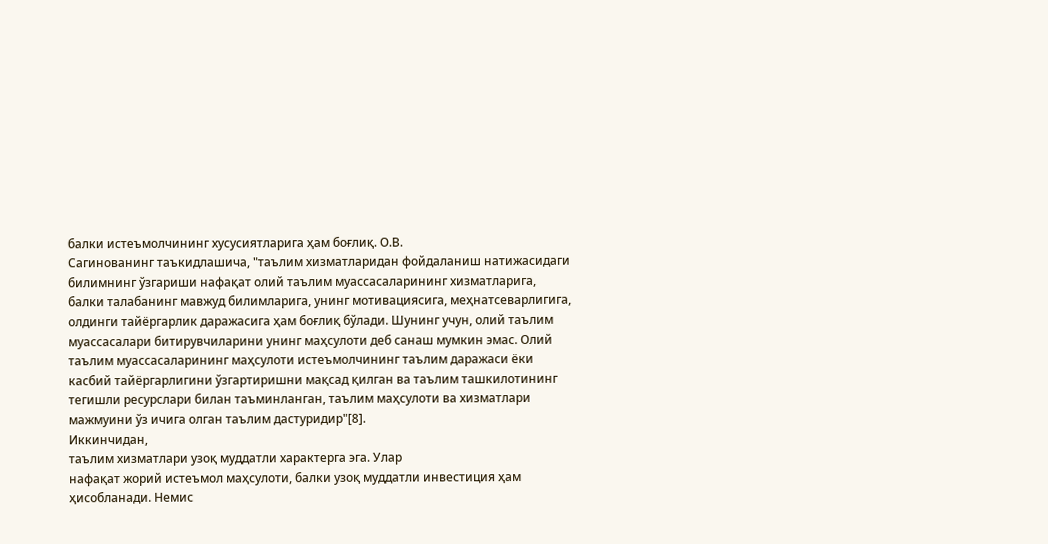балки истеъмолчининг хусусиятларига ҳам боғлиқ. О.В.
Сагинованинг таъкидлашича, "таълим хизматларидан фойдаланиш натижасидаги
билимнинг ўзгариши нафақат олий таълим муассасаларининг хизматларига,
балки талабанинг мавжуд билимларига, унинг мотивациясига, меҳнатсеварлигига,
олдинги тайёргарлик даражасига ҳам боғлиқ бўлади. Шунинг учун, олий таълим
муассасалари битирувчиларини унинг маҳсулоти деб санаш мумкин эмас. Олий
таълим муассасаларининг маҳсулоти истеъмолчининг таълим даражаси ёки
касбий тайёргарлигини ўзгартиришни мақсад қилган ва таълим ташкилотининг
тегишли ресурслари билан таъминланган, таълим маҳсулоти ва хизматлари
мажмуини ўз ичига олган таълим дастуридир"[8].
Иккинчидан,
таълим хизматлари узоқ муддатли характерга эга. Улар
нафақат жорий истеъмол маҳсулоти, балки узоқ муддатли инвестиция ҳам
ҳисобланади. Немис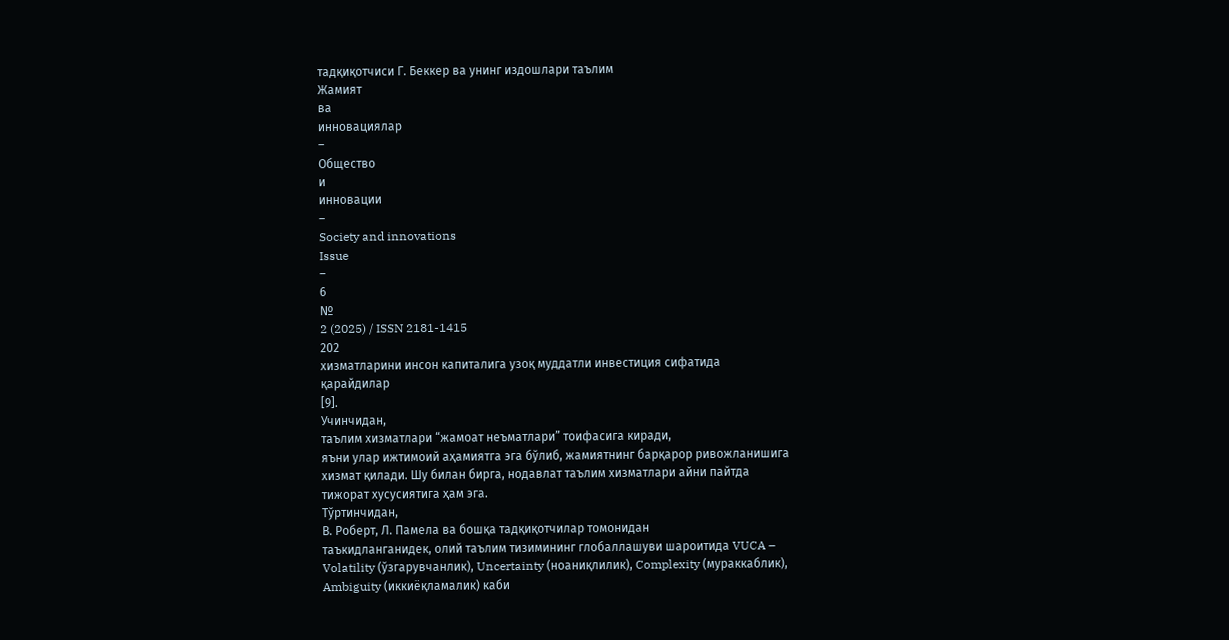тадқиқотчиси Г. Беккер ва унинг издошлари таълим
Жамият
ва
инновациялар
–
Общество
и
инновации
–
Society and innovations
Issue
–
6
№
2 (2025) / ISSN 2181-1415
202
хизматларини инсон капиталига узоқ муддатли инвестиция сифатида
қарайдилар
[9].
Учинчидан,
таълим хизматлари “жамоат неъматлари” тоифасига киради,
яъни улар ижтимоий аҳамиятга эга бўлиб, жамиятнинг барқарор ривожланишига
хизмат қилади. Шу билан бирга, нодавлат таълим хизматлари айни пайтда
тижорат хусусиятига ҳам эга.
Тўртинчидан,
В. Роберт, Л. Памела ва бошқа тадқиқотчилар томонидан
таъкидланганидек, олий таълим тизимининг глобаллашуви шароитида VUCA –
Volatility (ўзгарувчанлик), Uncertainty (ноаниқлилик), Complexity (мураккаблик),
Ambiguity (иккиёқламалик) каби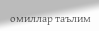омиллар таълим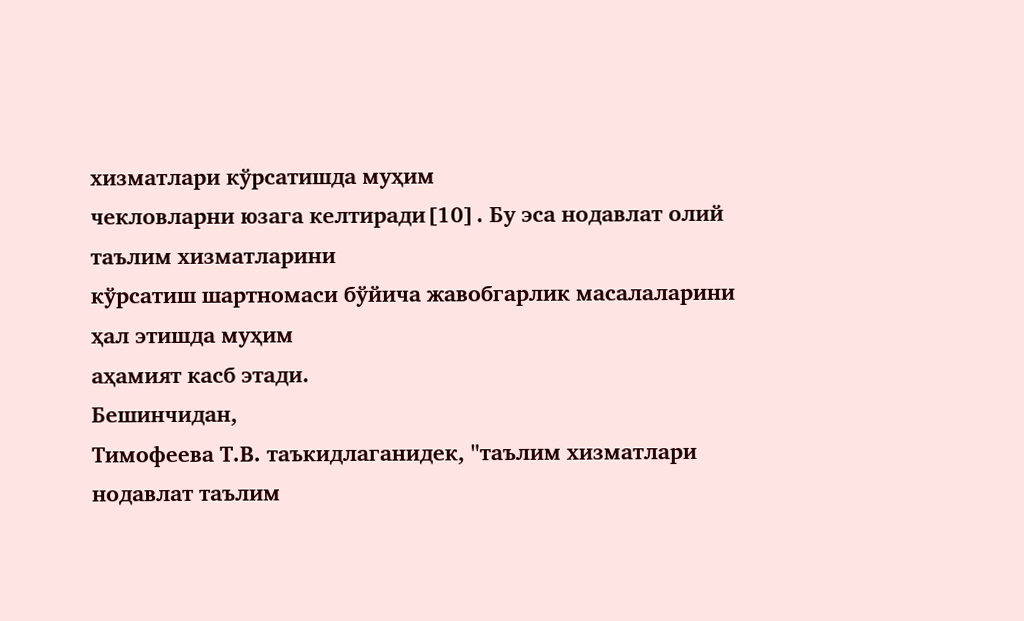хизматлари кўрсатишда муҳим
чекловларни юзага келтиради[10]. Бу эса нодавлат олий
таълим хизматларини
кўрсатиш шартномаси бўйича жавобгарлик масалаларини ҳал этишда муҳим
аҳамият касб этади.
Бешинчидан,
Тимофеева Т.В. таъкидлаганидек, "таълим хизматлари
нодавлат таълим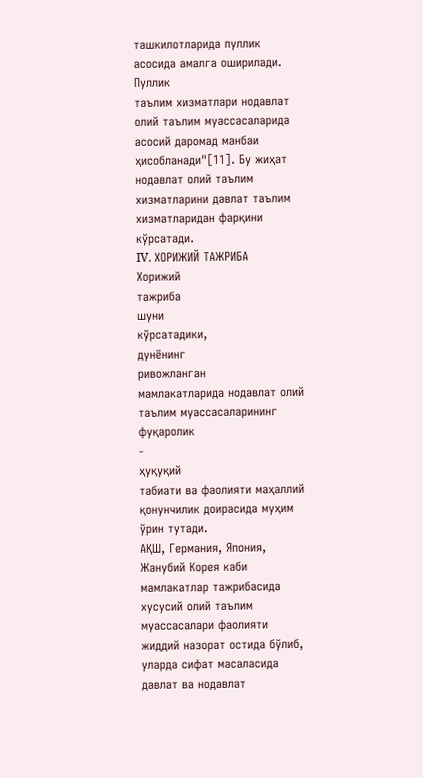ташкилотларида пуллик асосида амалга оширилади. Пуллик
таълим хизматлари нодавлат олий таълим муассасаларида асосий даромад манбаи
ҳисобланади"[11]. Бу жиҳат нодавлат олий таълим хизматларини давлат таълим
хизматларидан фарқини кўрсатади.
IV. ХОРИЖИЙ ТАЖРИБА
Хорижий
тажриба
шуни
кўрсатадики,
дунёнинг
ривожланган
мамлакатларида нодавлат олий таълим муассасаларининг фуқаролик
-
ҳуқуқий
табиати ва фаолияти маҳаллий қонунчилик доирасида муҳим ўрин тутади.
АҚШ, Германия, Япония, Жанубий Корея каби мамлакатлар тажрибасида
хусусий олий таълим муассасалари фаолияти жиддий назорат остида бўлиб,
уларда сифат масаласида давлат ва нодавлат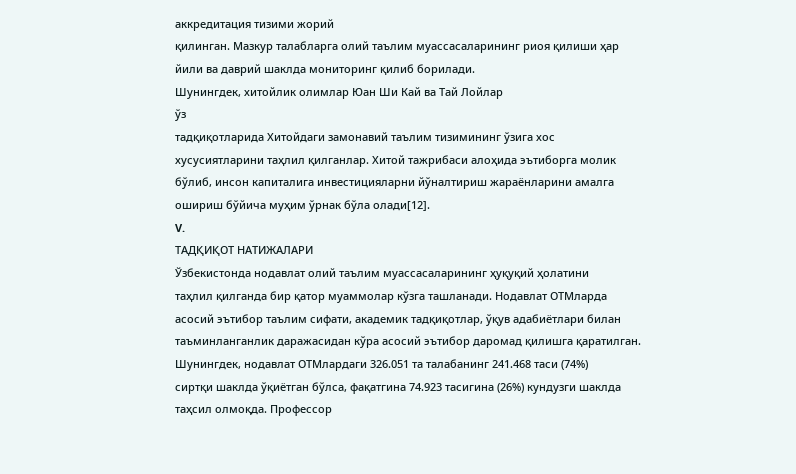аккредитация тизими жорий
қилинган. Мазкур талабларга олий таълим муассасаларининг риоя қилиши ҳар
йили ва даврий шаклда мониторинг қилиб борилади.
Шунингдек, хитойлик олимлар Юан Ши Кай ва Тай Лойлар
ўз
тадқиқотларида Хитойдаги замонавий таълим тизимининг ўзига хос
хусусиятларини таҳлил қилганлар. Хитой тажрибаси алоҳида эътиборга молик
бўлиб, инсон капиталига инвестицияларни йўналтириш жараёнларини амалга
ошириш бўйича муҳим ўрнак бўла олади[12].
V.
ТАДҚИҚОТ НАТИЖАЛАРИ
Ўзбекистонда нодавлат олий таълим муассасаларининг ҳуқуқий ҳолатини
таҳлил қилганда бир қатор муаммолар кўзга ташланади. Нодавлат ОТМларда
асосий эътибор таълим сифати, академик тадқиқотлар, ўқув адабиётлари билан
таъминланганлик даражасидан кўра асосий эътибор даромад қилишга қаратилган.
Шунингдек, нодавлат ОТМлардаги 326.051 та талабанинг 241.468 таси (74%)
сиртқи шаклда ўқиётган бўлса, фақатгина 74.923 тасигина (26%) кундузги шаклда
таҳсил олмоқда. Профессор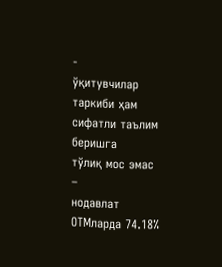-
ўқитувчилар таркиби ҳам сифатли таълим беришга
тўлиқ мос эмас –
нодавлат ОТМларда 74.18%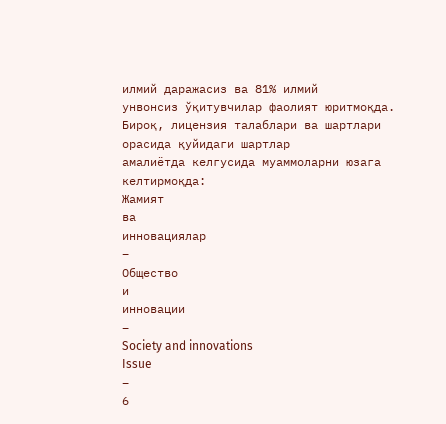илмий даражасиз ва 81% илмий
унвонсиз ўқитувчилар фаолият юритмоқда.
Бироқ, лицензия талаблари ва шартлари орасида қуйидаги шартлар
амалиётда келгусида муаммоларни юзага келтирмоқда:
Жамият
ва
инновациялар
–
Общество
и
инновации
–
Society and innovations
Issue
–
6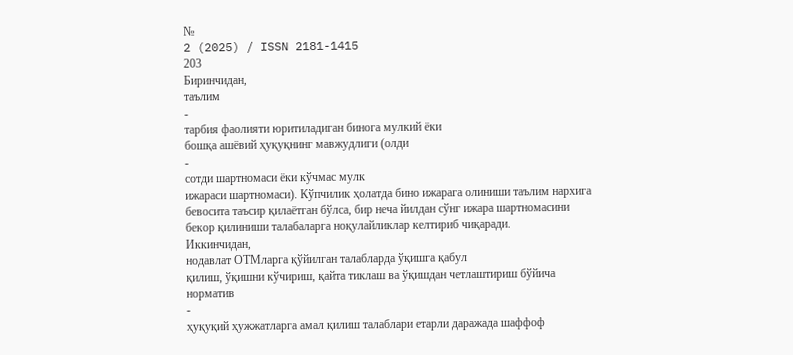№
2 (2025) / ISSN 2181-1415
203
Биринчидан,
таълим
-
тарбия фаолияти юритиладиган бинога мулкий ёки
бошқа ашёвий ҳуқуқнинг мавжудлиги (олди
-
сотди шартномаси ёки кўчмас мулк
ижараси шартномаси). Кўпчилик ҳолатда бино ижарага олиниши таълим нархига
бевосита таъсир қилаётган бўлса, бир неча йилдан сўнг ижара шартномасини
бекор қилиниши талабаларга ноқулайликлар келтириб чиқаради.
Иккинчидан,
нодавлат ОТМларга қўйилган талабларда ўқишга қабул
қилиш, ўқишни кўчириш, қайта тиклаш ва ўқишдан четлаштириш бўйича
норматив
-
ҳуқуқий ҳужжатларга амал қилиш талаблари етарли даражада шаффоф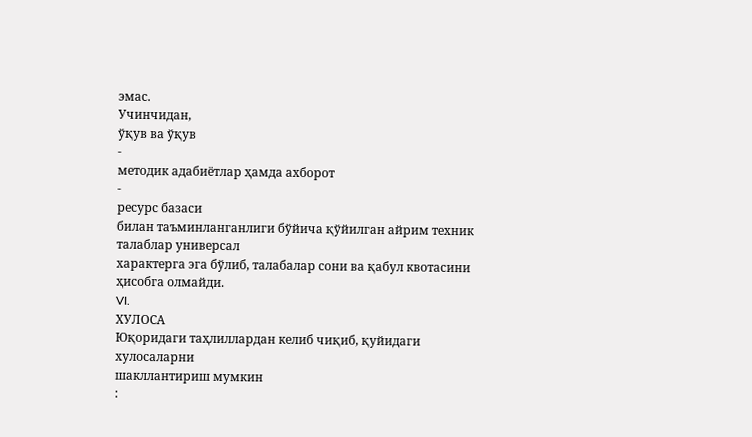эмас.
Учинчидан,
ўқув ва ўқув
-
методик адабиётлар ҳамда ахборот
-
ресурс базаси
билан таъминланганлиги бўйича қўйилган айрим техник талаблар универсал
характерга эга бўлиб, талабалар сони ва қабул квотасини ҳисобга олмайди.
VI.
ХУЛОСА
Юқоридаги таҳлиллардан келиб чиқиб, қуйидаги хулосаларни
шакллантириш мумкин
: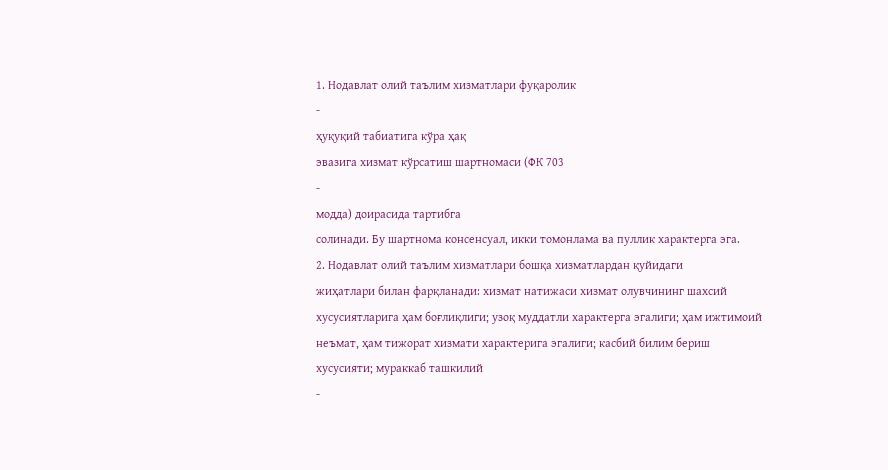1. Нодавлат олий таълим хизматлари фуқаролик
-
ҳуқуқий табиатига кўра ҳақ
эвазига хизмат кўрсатиш шартномаси (ФК 703
-
модда) доирасида тартибга
солинади. Бу шартнома консенсуал, икки томонлама ва пуллик характерга эга.
2. Нодавлат олий таълим хизматлари бошқа хизматлардан қуйидаги
жиҳатлари билан фарқланади: хизмат натижаси хизмат олувчининг шахсий
хусусиятларига ҳам боғлиқлиги; узоқ муддатли характерга эгалиги; ҳам ижтимоий
неъмат, ҳам тижорат хизмати характерига эгалиги; касбий билим бериш
хусусияти; мураккаб ташкилий
-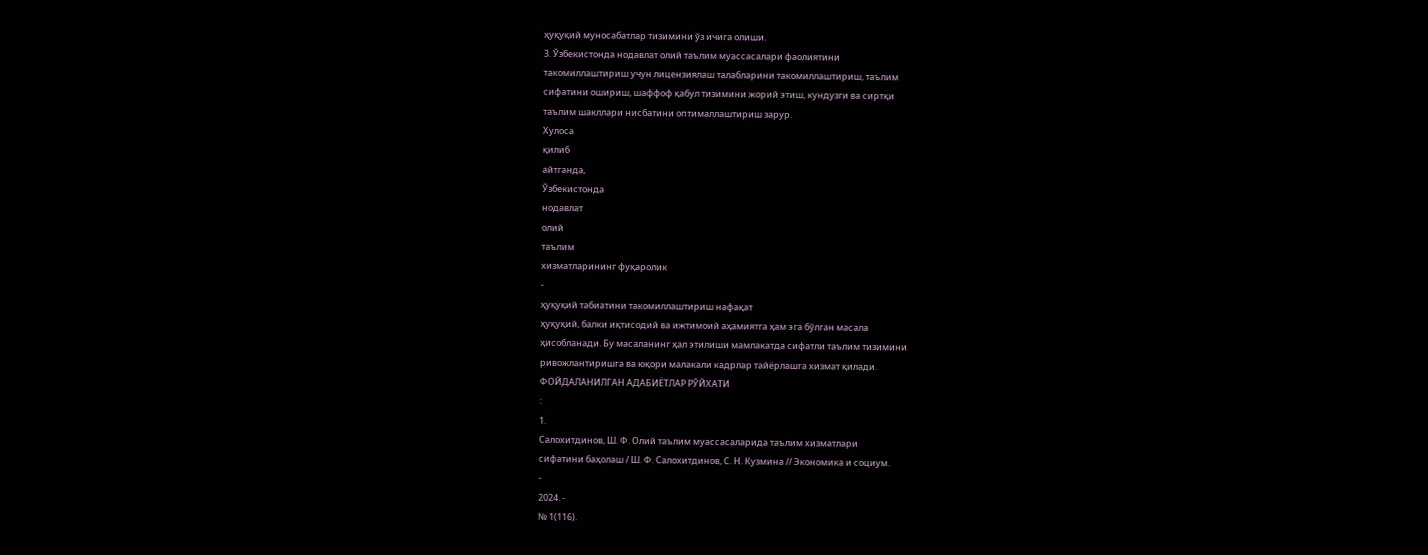ҳуқуқий муносабатлар тизимини ўз ичига олиши.
3. Ўзбекистонда нодавлат олий таълим муассасалари фаолиятини
такомиллаштириш учун лицензиялаш талабларини такомиллаштириш, таълим
сифатини ошириш, шаффоф қабул тизимини жорий этиш, кундузги ва сиртқи
таълим шакллари нисбатини оптималлаштириш зарур.
Хулоса
қилиб
айтганда,
Ўзбекистонда
нодавлат
олий
таълим
хизматларининг фуқаролик
-
ҳуқуқий табиатини такомиллаштириш нафақат
ҳуқуқий, балки иқтисодий ва ижтимоий аҳамиятга ҳам эга бўлган масала
ҳисобланади. Бу масаланинг ҳал этилиши мамлакатда сифатли таълим тизимини
ривожлантиришга ва юқори малакали кадрлар тайёрлашга хизмат қилади.
ФОЙДАЛАНИЛГАН АДАБИЁТЛАР РЎЙХАТИ
:
1.
Салохитдинов, Ш. Ф. Олий таълим муассасаларида таълим хизматлари
сифатини баҳолаш / Ш. Ф. Салохитдинов, С. Н. Кузмина // Экономика и социум.
-
2024. -
№ 1(116).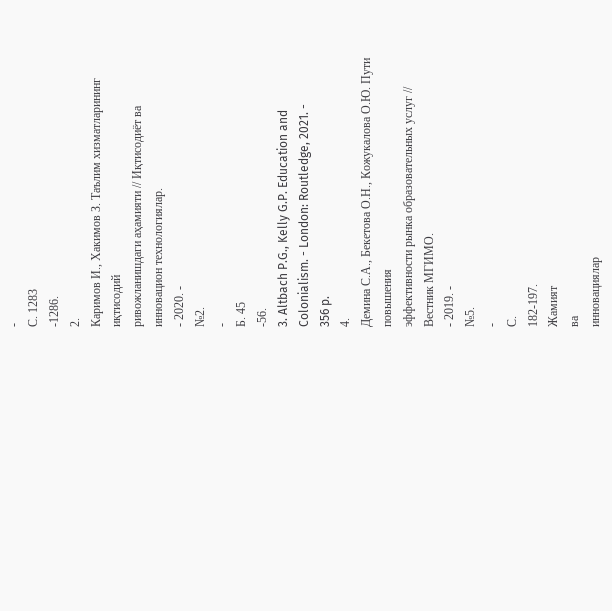-
С. 1283
-1286.
2.
Каримов И., Хакимов З. Таълим хизматларининг иқтисодий
ривожланишдаги аҳамияти // Иқтисодиёт ва инновацион технологиялар.
- 2020. -
№2.
-
Б. 45
-56.
3. Altbach P.G., Kelly G.P. Education and Colonialism. - London: Routledge, 2021. -
356 p.
4.
Демина С.А., Бекетова О.Н., Кожукалова О.Ю. Пути повышения
эффективности рынка образовательных услуг // Вестник МГИМО.
- 2019. -
№5.
-
С.
182-197.
Жамият
ва
инновациялар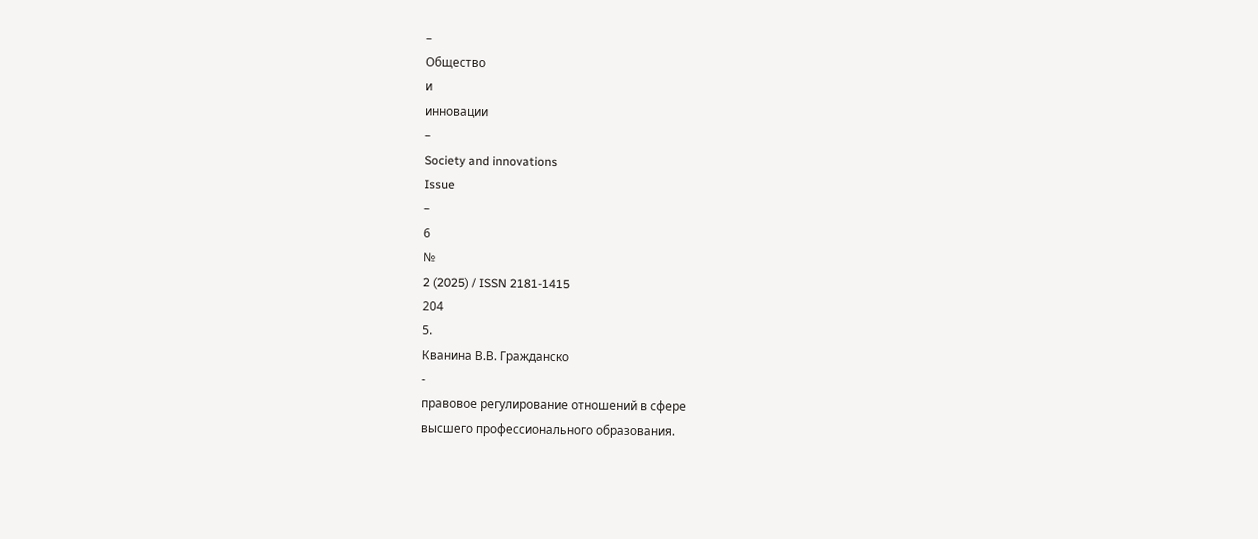–
Общество
и
инновации
–
Society and innovations
Issue
–
6
№
2 (2025) / ISSN 2181-1415
204
5.
Кванина В.В. Гражданско
-
правовое регулирование отношений в сфере
высшего профессионального образования.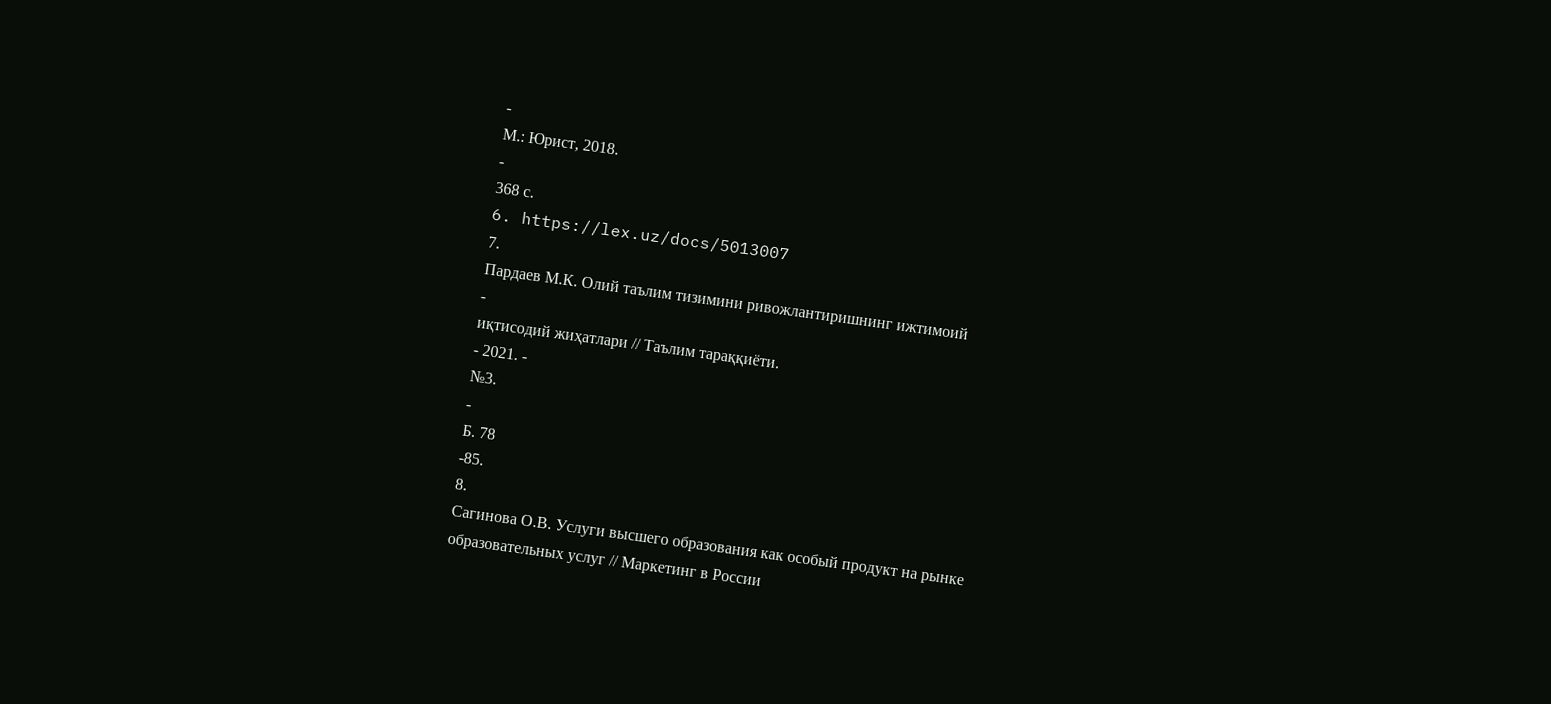-
М.: Юрист, 2018.
-
368 с.
6. https://lex.uz/docs/5013007
7.
Пардаев М.К. Олий таълим тизимини ривожлантиришнинг ижтимоий
-
иқтисодий жиҳатлари // Таълим тараққиёти.
- 2021. -
№3.
-
Б. 78
-85.
8.
Сагинова О.В. Услуги высшего образования как особый продукт на рынке
образовательных услуг // Маркетинг в России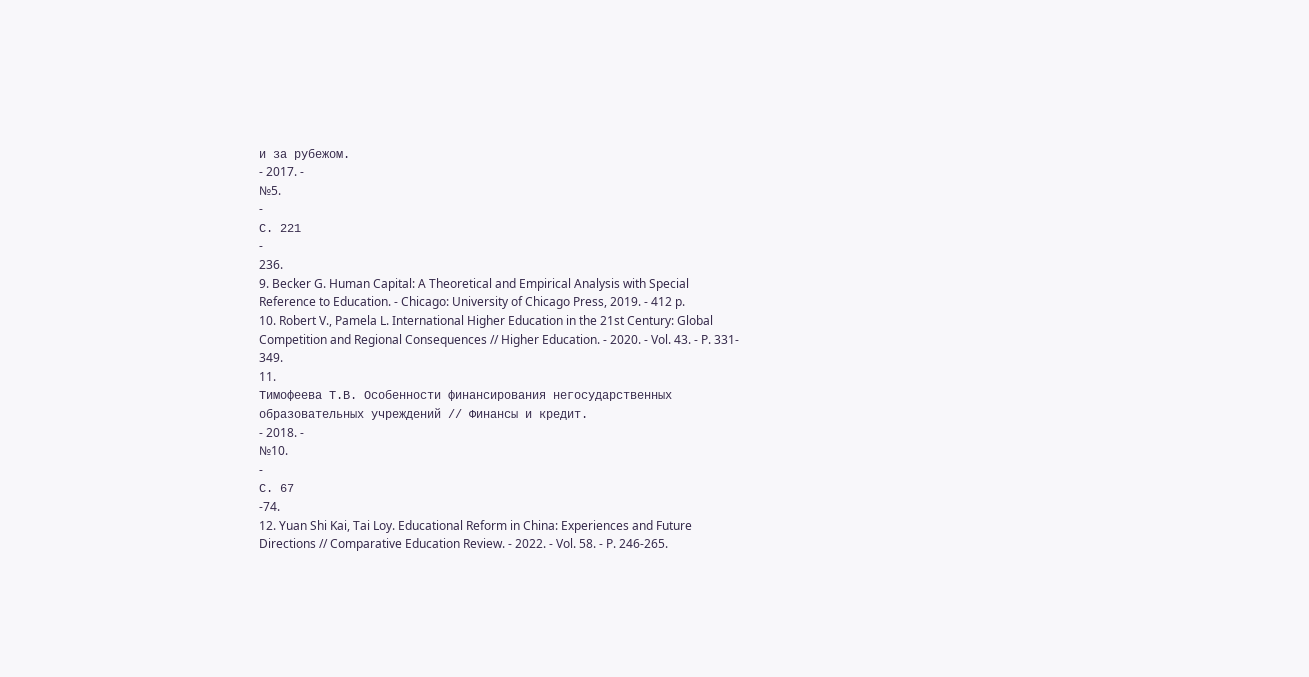и за рубежом.
- 2017. -
№5.
-
С. 221
-
236.
9. Becker G. Human Capital: A Theoretical and Empirical Analysis with Special
Reference to Education. - Chicago: University of Chicago Press, 2019. - 412 p.
10. Robert V., Pamela L. International Higher Education in the 21st Century: Global
Competition and Regional Consequences // Higher Education. - 2020. - Vol. 43. - P. 331-
349.
11.
Тимофеева Т.В. Особенности финансирования негосударственных
образовательных учреждений // Финансы и кредит.
- 2018. -
№10.
-
С. 67
-74.
12. Yuan Shi Kai, Tai Loy. Educational Reform in China: Experiences and Future
Directions // Comparative Education Review. - 2022. - Vol. 58. - P. 246-265.